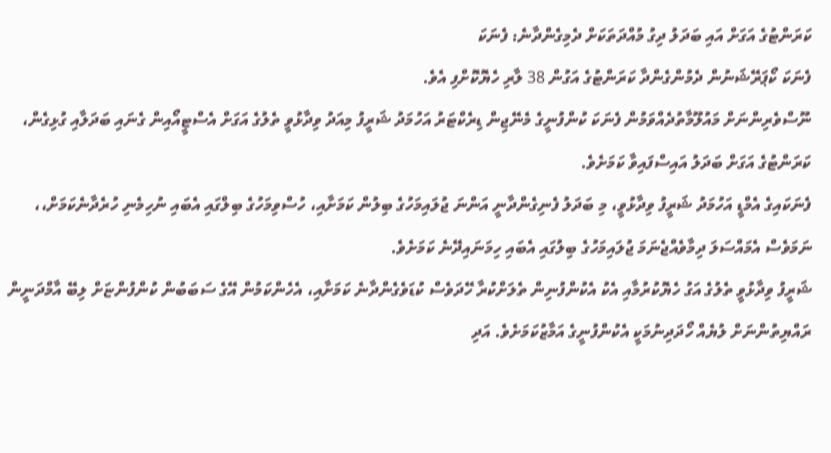ކަރަންޓުގެ އަގަށް އައި ބަދަލު ދިގު މުއްދަތަކަށް ދެމިގެންދާނެ: ފެނަކަ
ފެނަކަ ކޯޕަރޭޝަނުން ދެމުންގެންދާ ކަރަންޓުގެ އަގުން 38 ލާރި ހެޔޮކޮށްފި އެވެ.
ނޫސްވެރިންނަށް މައުލޫމާތުދެއްވަމުން ފެނަކަ ކުންފުނީގެ މެނޭޖިން ޑިރެކްޓަރު އަހުމަދު ޝަރީފު މިއަދު ވިދާޅުވީ ތެލުގެ އަގަށް އެސްޓީއޯއިން ގެނައި ބަދަލާއި ގުޅިގެން، ކަރަންޓުގެ އަގަށް ބަދަލު އައިސްފައިވާ ކަމަށެވެ.
ފެނަކައިގެ އެމްޑީ އަހުމަދު ޝަރީފު ވިދާޅުވީ، މި ބަދަލު ފެނިގެންދާނީ އަންނަ ޖުލައިމަހުގެ ބިލުން ކަމަށާއި، ހުސްވިމަހުގެ ބިލްގައި އެބައި ނުހިމެނި ހުރެދާނެކަމަށް،،
ނަމަވެސް އެމައްސަލަ ދިމާވެއްޖެނަމަ ޖުލައިމަހުގެ ބިލުގައި އެބައި ހިމަނައިދޭނެ ކަމަށެވެ.
ޝަރީފު ވިދާޅުވީ ތެލުގެ އަގު ހެޔޮކުރުމާއި އެކު އެކުންފުނިން ތެލަށްކުރާ ހޭދަވެސް ކުޑަވެގެންދާނެ ކަމަށާއި، އެހެންކަމުން އޭގެ ސަބަބުން ކުންފުންޏަށް ލިބޭ އާމްދަނީން ރައްޔިތުންނަށް ލުޔެއް ހޯދަދިނުމަކީ އެކުންފުނީގެ އަމާޒުކަމަށެވެ. އަދި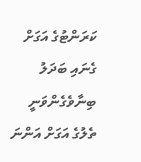ކަރަންޓުގެ އަގަށް ގެނައި ބަދަލު ބިނާވެގެންވަނީ ތެލުގެ އަގަށް އަންނަ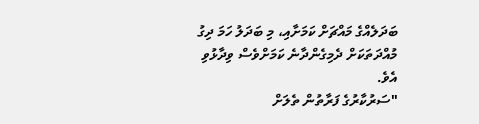ބަދަލެއްގެ މައްޗަށް ކަމަށާއި، މި ބަދަލު ހަމަ ދިގު މުއްދަތަކަށް ދެމިގެންދާނެ ކަމަށްވެސް ވިދާޅުވި އެވެ.
"ސަރުކާރުގެ ފަރާތުން ތެލަށް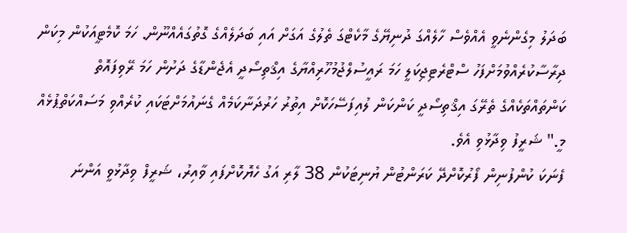ބަދަލު މިގެންނެވީ އެއްވެސް ހާލެއްގަ ދުނިޔޭގެ މާކެޓްގަ ތެލުގެ އަގަށް އައި ބަދަލެއްގެ ގޮތުގައެއްނޫން. ހަމަ ކޮމެޓީއަކުން މިކަން ދިރާސާކުރެއްވުމަށްފަހު ސްޓްރެޓިޖިކަލީ ހަމަ ރައީސުލްޖުމުހޫރިއްޔާގެ އިޤްތިސޯދީ އެޖެންޑާގެ ދަށުން ހަމަ ރޭވިފައޮތް ކަންތައްތަކެއްގެ ތެރޭގަ އިޤްތިސޯދީ ކަންކަން ލުއިފަސޭހަކޮށް އިތުރު ހަރުދަނާކަމެއް ގެނައުމަށްޓަކައި ކުރެއްވި މަސައްކަތްޕުޅެއް މީ." ޝަރީފު ވިދާޅުވި އެވެ.
ފެނަކަ ކުންފުނިން ފޯރުކޮށްދޭ ކަރަންޓުން ޔުނިޓަކުން 38 ލާރި އަގު ހެޔޮކޮށްފައި ވާއިރު، ޝަރީފް ވިދާޅުވީ އަންނަ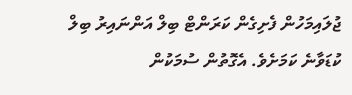ޖުލައިމަހުން ފެށިގެން ކަރަންޓް ބިލް އަންނައިރު ބިލް ކުޑަވާނެ ކަމަށެވެ. އެގޮތުން ސުމަކުން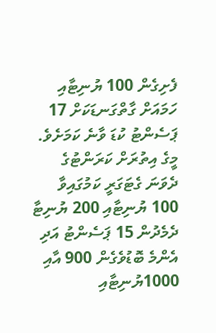ފެށިގެން 100 ޔުނިޓާއި ހަމައަށް ގާތްގަނޑަކަށް 17 ޕަސެންޓު ކުޑަ ވާނެ ކަމަށެވެ.
މީގެ އިތުރަށް ކަރަންޓުގެ ދެވަނަ ގެޓަގަރީ ކަމުގައިވާ 100 ޔުނިޓާއި 200 ޔުނިޓާ ދެމެދުން 15 ޕަސެންޓު އަދި އެންމެ ބޮޑުވެގެން 900 އާއި 1000ޔުނިޓާއި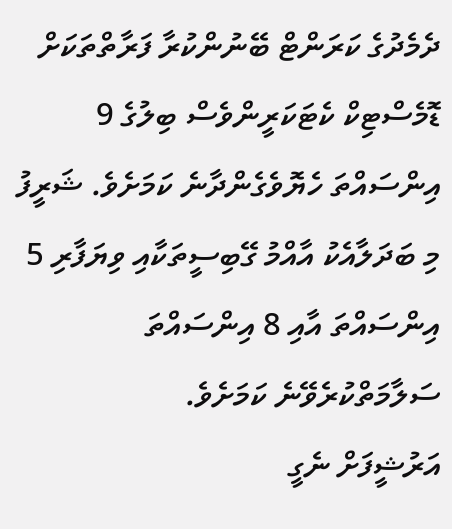ދެމެދުގެ ކަރަންޓް ބޭނުންކުރާ ފަރާތްތަކަށް ޑޮމެސްޓިކް ކެޓަކަރީންވެސް ބިލުގެ 9 އިންސައްތަ ހެޔޮވެގެންދާނެ ކަމަށެވެ. ޝަރީފު މި ބަދަލާއެކު އާއްމު ގޭބިސީތަކާއި ވިޔަފާރި 5 އިންސައްތަ އާއި 8 އިންސައްތަ ސަލާމަތްކުރެވޭނެ ކަމަށެވެ.
އަރުޝީފަށް ނެގީ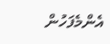އެންމެފަހުން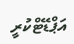އަޕްޑޭޓްކުރީ